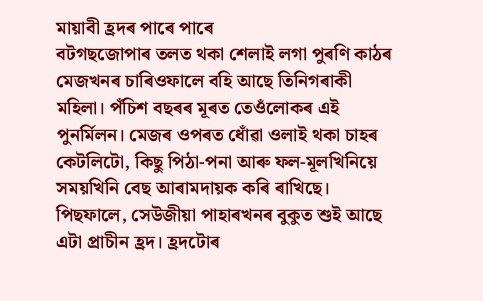মায়াবী হ্ৰদৰ পাৰে পাৰে
বটগছজোপাৰ তলত থকা শেলাই লগা পুৰণি কাঠৰ মেজখনৰ চাৰিওফালে বহি আছে তিনিগৰাকী মহিলা। পঁচিশ বছৰৰ মূৰত তেওঁলোকৰ এই পুনৰ্মিলন। মেজৰ ওপৰত ধোঁৱা ওলাই থকা চাহৰ কেটলিটো, কিছু পিঠা-পনা আৰু ফল-মূলখিনিয়ে সময়খিনি বেছ আৰামদায়ক কৰি ৰাখিছে।
পিছফালে, সেউজীয়া পাহাৰখনৰ বুকুত শুই আছে এটা প্ৰাচীন হ্ৰদ। হ্ৰদটোৰ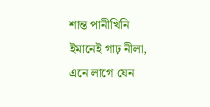শান্ত পানীখিনি ইমানেই গাঢ় নীলা, এনে লাগে যেন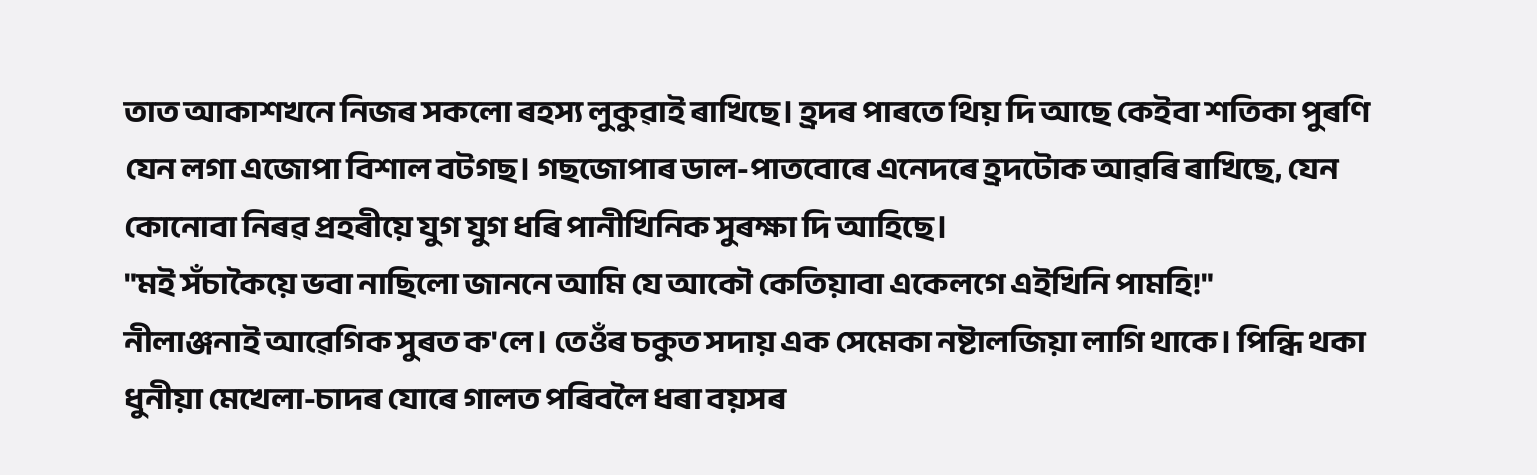তাত আকাশখনে নিজৰ সকলো ৰহস্য লুকুৱাই ৰাখিছে। হ্ৰদৰ পাৰতে থিয় দি আছে কেইবা শতিকা পুৰণি যেন লগা এজোপা বিশাল বটগছ। গছজোপাৰ ডাল-পাতবোৰে এনেদৰে হ্ৰদটোক আৱৰি ৰাখিছে, যেন কোনোবা নিৰৱ প্ৰহৰীয়ে যুগ যুগ ধৰি পানীখিনিক সুৰক্ষা দি আহিছে।
"মই সঁচাকৈয়ে ভবা নাছিলো জাননে আমি যে আকৌ কেতিয়াবা একেলগে এইখিনি পামহি!"
নীলাঞ্জনাই আৱেগিক সুৰত ক'লে। তেওঁৰ চকুত সদায় এক সেমেকা নষ্টালজিয়া লাগি থাকে। পিন্ধি থকা ধুনীয়া মেখেলা-চাদৰ যোৰে গালত পৰিবলৈ ধৰা বয়সৰ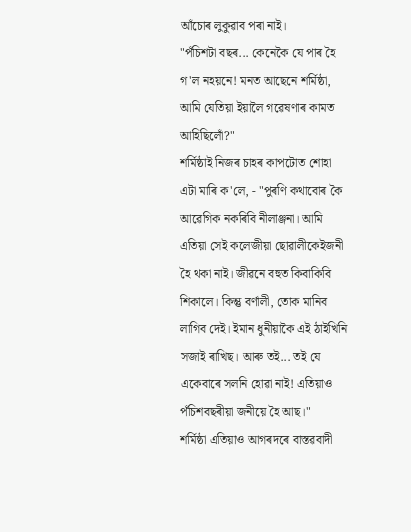আঁচোৰ লুকুৱাব পৰা নাই।
"পঁচিশটা বছৰ... কেনেকৈ যে পাৰ হৈ গ'ল নহয়নে! মনত আছেনে শৰ্মিষ্ঠা, আমি যেতিয়া ইয়ালৈ গৱেষণাৰ কামত আহিছিলোঁ?"
শৰ্মিষ্ঠাই নিজৰ চাহৰ কাপটোত শোহা এটা মাৰি ক'লে, - "পুৰণি কথাবোৰ কৈ আৱেগিক নকৰিবি নীলাঞ্জনা। আমি এতিয়া সেই কলেজীয়া ছোৱালীকেইজনী হৈ থকা নাই। জীৱনে বহুত কিবাকিবি শিকালে। কিন্তু বৰ্ণালী, তোক মানিব লাগিব দেই। ইমান ধুনীয়াকৈ এই ঠাইখিনি সজাই ৰাখিছ। আৰু তই... তই যে একেবাৰে সলনি হোৱা নাই! এতিয়াও পঁচিশবছৰীয়া জনীয়ে হৈ আছ।"
শৰ্মিষ্ঠা এতিয়াও আগৰদৰে বাস্তৱবাদী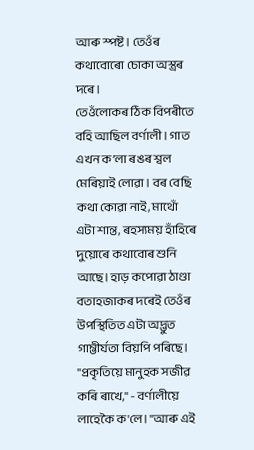আৰু স্পষ্ট। তেওঁৰ কথাবোৰো চোকা অস্ত্ৰৰ দৰে।
তেওঁলোকৰ ঠিক বিপৰীতে বহি আছিল বৰ্ণালী। গাত এখন ক’লা ৰঙৰ শ্বল মেৰিয়াই লোৱা। বৰ বেছি কথা কোৱা নাই, মাথোঁ এটা শান্ত, ৰহস্যময় হাঁহিৰে দুয়োৰে কথাবোৰ শুনি আছে। হাড় কপোৱা ঠাণ্ডা বতাহজাকৰ দৰেই তেওঁৰ উপস্থিতিত এটা অদ্ভুত গাম্ভীৰ্যতা বিয়পি পৰিছে।
"প্ৰকৃতিয়ে মানুহক সজীৱ কৰি ৰাখে," - বৰ্ণালীয়ে লাহেকৈ ক'লে। "আৰু এই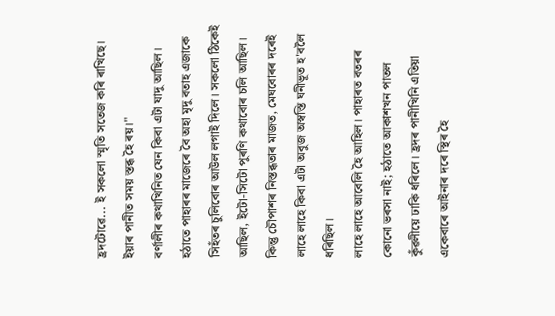হ্ৰদটোৱে... ই সকলো স্মৃতি সতেজ কৰি ৰাখিছে। ইয়াৰ পানীত সময় স্তব্ধ হৈ ৰয়।"
বৰ্ণালীৰ কথাখিনিত যেন কিবা এটা যাদু আছিল। হঠাতে পাহাৰৰ মাজেৰে বৈ অহা মৃদু বতাহ এজাকে সিহঁতৰ চুলিবোৰ আউল লগাই দিলে। সকলো ঠিকেই আছিল, ইটো-সিটো পুৰণি কথাবোৰ চলি আছিল। কিন্তু চৌপাশৰ নিস্তব্ধতাৰ মাজত, মেঘবোৰৰ দৰেই লাহে লাহে কিবা এটা অবুজ অস্বস্তি ঘনীভূত হ'বলৈ ধৰিছিল।
লাহে লাহে আবেলি হৈ আহিল। পাহাৰত বতৰৰ কোনো ভৰসা নাই; হঠাতে আকাশখন পাতল কুঁৱলীয়ে ঢাকি ধৰিলে। হ্ৰদৰ পানীখিনি এতিয়া একেবাৰে আইনাৰ দৰে স্থিৰ হৈ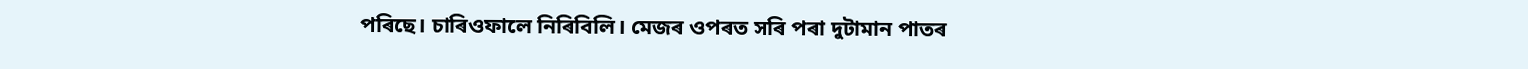পৰিছে। চাৰিওফালে নিৰিবিলি। মেজৰ ওপৰত সৰি পৰা দুটামান পাতৰ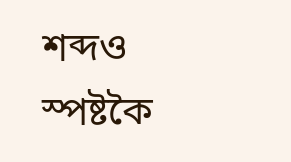শব্দও স্পষ্টকৈ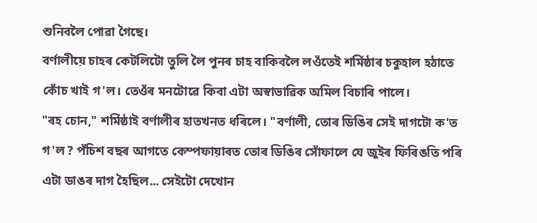শুনিবলৈ পোৱা গৈছে।
বৰ্ণালীয়ে চাহৰ কেটলিটো তুলি লৈ পুনৰ চাহ বাকিবলৈ লওঁতেই শৰ্মিষ্ঠাৰ চকুহাল হঠাতে কোঁচ খাই গ'ল। তেওঁৰ মনটোৱে কিবা এটা অস্বাভাৱিক অমিল বিচাৰি পালে।
"ৰহ চোন," শৰ্মিষ্ঠাই বৰ্ণালীৰ হাতখনত ধৰিলে। "বৰ্ণালী, তোৰ ডিঙিৰ সেই দাগটো ক'ত গ'ল? পঁচিশ বছৰ আগতে কেম্পফায়াৰত তোৰ ডিঙিৰ সোঁফালে যে জুইৰ ফিৰিঙতি পৰি এটা ডাঙৰ দাগ হৈছিল... সেইটো দেখোন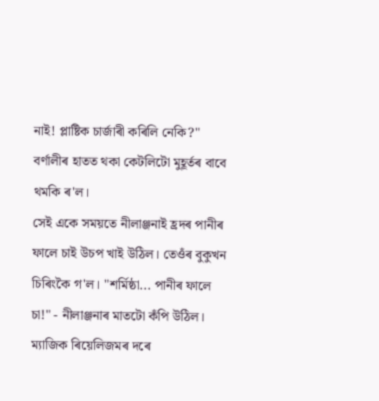নাই! প্লাষ্টিক চাৰ্জাৰী কৰিলি নেকি?"
বৰ্ণালীৰ হাতত থকা কেটলিটো মুহূৰ্তৰ বাবে থমকি ৰ'ল।
সেই একে সময়তে নীলাঞ্জনাই হ্ৰদৰ পানীৰ ফালে চাই উচপ খাই উঠিল। তেওঁৰ বুকুখন চিৰিংকৈ গ'ল। "শৰ্মিষ্ঠা... পানীৰ ফালে চা!" - নীলাঞ্জনাৰ মাতটো কঁপি উঠিল।
ম্যাজিক ৰিয়েলিজমৰ দৰে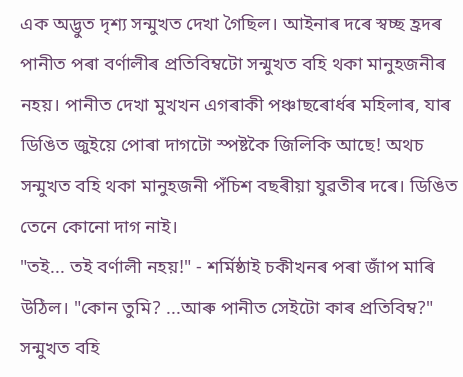এক অদ্ভুত দৃশ্য সন্মুখত দেখা গৈছিল। আইনাৰ দৰে স্বচ্ছ হ্ৰদৰ পানীত পৰা বৰ্ণালীৰ প্ৰতিবিম্বটো সন্মুখত বহি থকা মানুহজনীৰ নহয়। পানীত দেখা মুখখন এগৰাকী পঞ্চাছৰোৰ্ধৰ মহিলাৰ, যাৰ ডিঙিত জুইয়ে পোৰা দাগটো স্পষ্টকৈ জিলিকি আছে! অথচ সন্মুখত বহি থকা মানুহজনী পঁচিশ বছৰীয়া যুৱতীৰ দৰে। ডিঙিত তেনে কোনো দাগ নাই।
"তই... তই বৰ্ণালী নহয়!" - শৰ্মিষ্ঠাই চকীখনৰ পৰা জাঁপ মাৰি উঠিল। "কোন তুমি? ...আৰু পানীত সেইটো কাৰ প্ৰতিবিম্ব?"
সন্মুখত বহি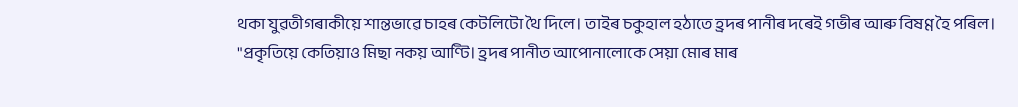থকা যুৱতীগৰাকীয়ে শান্তভাৱে চাহৰ কেটলিটো থৈ দিলে। তাইৰ চকুহাল হঠাতে হ্ৰদৰ পানীৰ দৰেই গভীৰ আৰু বিষণ্ণ হৈ পৰিল।
"প্ৰকৃতিয়ে কেতিয়াও মিছা নকয় আণ্টি। হ্ৰদৰ পানীত আপোনালোকে সেয়া মোৰ মাৰ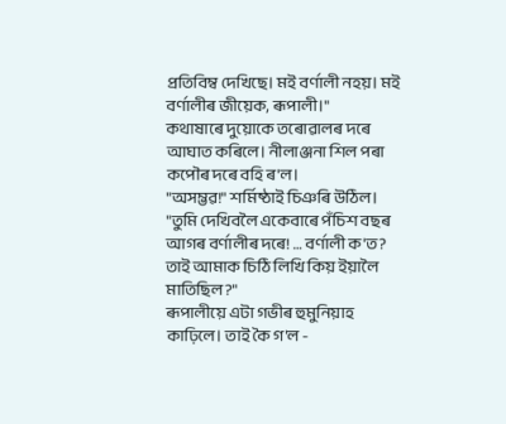প্ৰতিবিম্ব দেখিছে। মই বৰ্ণালী নহয়। মই বৰ্ণালীৰ জীয়েক, ৰূপালী।"
কথাষাৰে দুয়োকে তৰোৱালৰ দৰে আঘাত কৰিলে। নীলাঞ্জনা শিল পৰা কপৌৰ দৰে বহি ৰ'ল।
"অসম্ভৱ!" শৰ্মিষ্ঠাই চিঞৰি উঠিল। "তুমি দেখিবলৈ একেবাৰে পঁচিশ বছৰ আগৰ বৰ্ণালীৰ দৰে! ... বৰ্ণালী ক'ত? তাই আমাক চিঠি লিখি কিয় ইয়ালৈ মাতিছিল?"
ৰূপালীয়ে এটা গভীৰ হুমুনিয়াহ কাঢ়িলে। তাই কৈ গ'ল -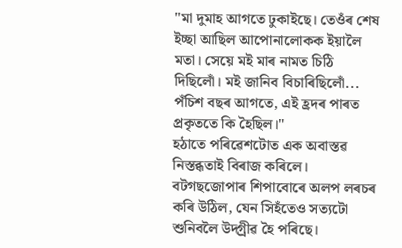"মা দুমাহ আগতে ঢুকাইছে। তেওঁৰ শেষ ইচ্ছা আছিল আপোনালোকক ইয়ালৈ মতা। সেয়ে মই মাৰ নামত চিঠি দিছিলোঁ। মই জানিব বিচাৰিছিলোঁ... পঁচিশ বছৰ আগতে, এই হ্ৰদৰ পাৰত প্ৰকৃততে কি হৈছিল।"
হঠাতে পৰিৱেশটোত এক অবাস্তৱ নিস্তব্ধতাই বিৰাজ কৰিলে। বটগছজোপাৰ শিপাবোৰে অলপ লৰচৰ কৰি উঠিল, যেন সিহঁতেও সত্যটো শুনিবলৈ উদ্গ্ৰীৱ হৈ পৰিছে।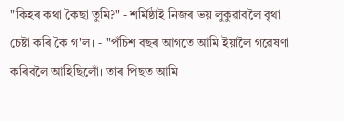"কিহৰ কথা কৈছা তুমি?" - শৰ্মিষ্ঠাই নিজৰ ভয় লুকুৱাবলৈ বৃথা চেষ্টা কৰি কৈ গ'ল। - "পঁচিশ বছৰ আগতে আমি ইয়ালৈ গৱেষণা কৰিবলৈ আহিছিলোঁ। তাৰ পিছত আমি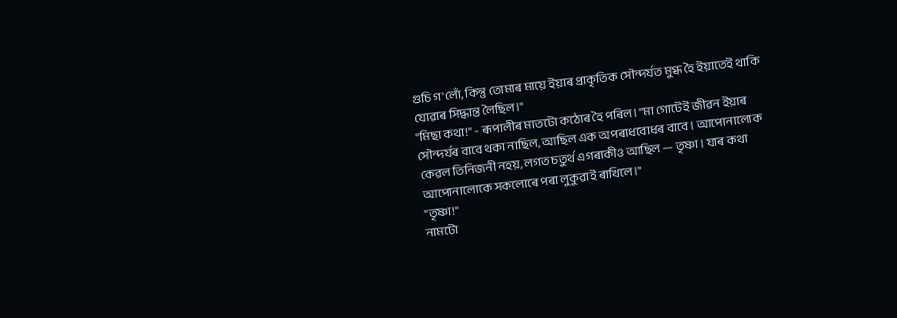গুচি গ'লোঁ, কিন্তু তোমাৰ মায়ে ইয়াৰ প্ৰাকৃতিক সৌন্দৰ্যত মুগ্ধ হৈ ইয়াতেই থাকি যোৱাৰ সিদ্ধান্ত লৈছিল।"
"মিছা কথা!" - ৰূপালীৰ মাতটো কঠোৰ হৈ পৰিল। "মা গোটেই জীৱন ইয়াৰ সৌন্দৰ্যৰ বাবে থকা নাছিল, আছিল এক অপৰাধবোধৰ বাবে। আপোনালোক কেৱল তিনিজনী নহয়, লগত চতুৰ্থ এগৰাকীও আছিল — তৃষ্ণা। যাৰ কথা আপোনালোকে সকলোৰে পৰা লুকুৱাই ৰাখিলে।"
"তৃষ্ণা!"
নামটো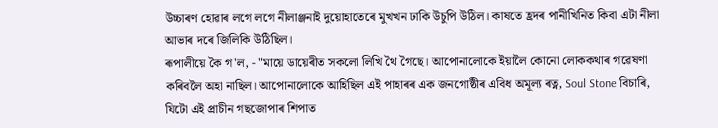উচ্চাৰণ হোৱাৰ লগে লগে নীলাঞ্জনাই দুয়োহাতেৰে মুখখন ঢাকি উচুপি উঠিল। কাষতে হ্ৰদৰ পানীখিনিত কিবা এটা নীলা আভাৰ দৰে জিলিকি উঠিছিল।
ৰূপালীয়ে কৈ গ'ল, - "মায়ে ডায়েৰীত সকলো লিখি থৈ গৈছে। আপোনালোকে ইয়ালৈ কোনো লোককথাৰ গৱেষণা কৰিবলৈ অহা নাছিল। আপোনালোকে আহিছিল এই পাহাৰৰ এক জনগোষ্ঠীৰ এবিধ অমূল্য ৰত্ন, Soul Stone বিচাৰি, যিটো এই প্ৰাচীন গছজোপাৰ শিপাত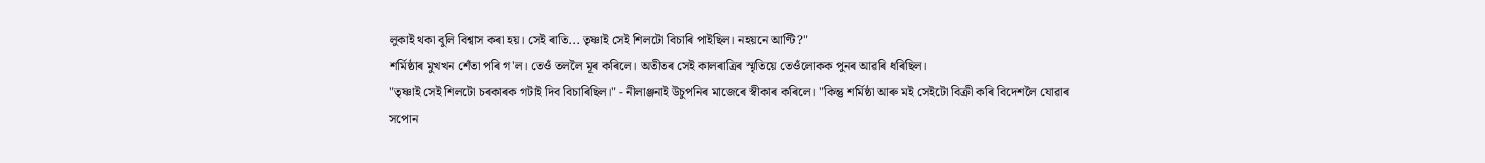লুকাই থকা বুলি বিশ্বাস কৰা হয়। সেই ৰাতি... তৃষ্ণাই সেই শিলটো বিচাৰি পাইছিল। নহয়নে আণ্টি?"
শৰ্মিষ্ঠাৰ মুখখন শেঁতা পৰি গ'ল। তেওঁ তললৈ মূৰ কৰিলে। অতীতৰ সেই কালৰাত্ৰিৰ স্মৃতিয়ে তেওঁলোকক পুনৰ আৱৰি ধৰিছিল।
"তৃষ্ণাই সেই শিলটো চৰকাৰক গটাই দিব বিচাৰিছিল।" - নীলাঞ্জনাই উচুপনিৰ মাজেৰে স্বীকাৰ কৰিলে। "কিন্তু শৰ্মিষ্ঠা আৰু মই সেইটো বিক্ৰী কৰি বিদেশলৈ যোৱাৰ সপোন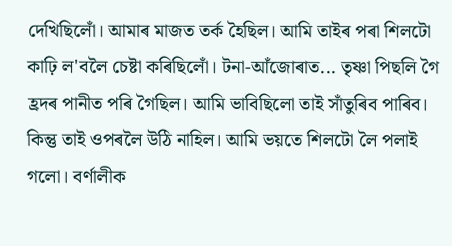দেখিছিলোঁ। আমাৰ মাজত তৰ্ক হৈছিল। আমি তাইৰ পৰা শিলটো কাঢ়ি ল'বলৈ চেষ্টা কৰিছিলোঁ। টনা-আঁজোৰাত... তৃষ্ণা পিছলি গৈ হ্ৰদৰ পানীত পৰি গৈছিল। আমি ভাবিছিলো তাই সাঁতুৰিব পাৰিব। কিন্তু তাই ওপৰলৈ উঠি নাহিল। আমি ভয়তে শিলটো লৈ পলাই গলো। বৰ্ণালীক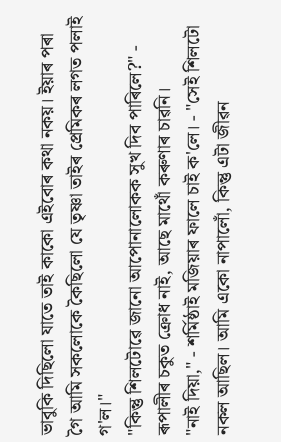ভাবুকি দিছিলো যাতে তাই কাকো এইবোৰ কথা নকয়। ইয়াৰ পৰা গৈ আমি সকলোকে কৈছিলো যে তৃষ্ণা তাইৰ প্ৰেমিকৰ লগত পলাই গ'ল।"
"কিন্তু শিলটোৱে জানো আপোনালোকক সুখ দিব পাৰিলে?" - ৰূপালীৰ চকুত ক্ৰোধ নাই, আছে মাথোঁ কৰুণাৰ চাৱনি।
"নাই দিয়া," - শৰ্মিষ্ঠাই মজিয়াৰ ফালে চাই ক'লে। - "সেই শিলটো নকল আছিল। আমি একো নাপালোঁ, কিন্তু এটা জীৱন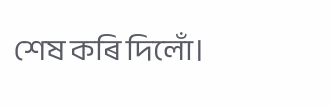শেষ কৰি দিলোঁ।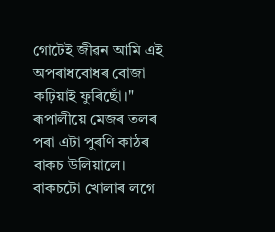গোটেই জীৱন আমি এই অপৰাধবোধৰ বোজা কঢ়িয়াই ফুৰিছোঁ।"
ৰূপালীয়ে মেজৰ তলৰ পৰা এটা পুৰণি কাঠৰ বাকচ উলিয়ালে। বাকচটো খোলাৰ লগে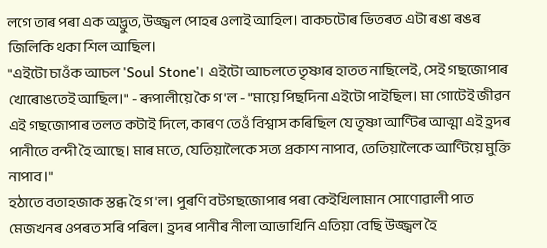লগে তাৰ পৰা এক অদ্ভুত, উজ্জ্বল পোহৰ ওলাই আহিল। বাকচটোৰ ভিতৰত এটা ৰঙা ৰঙৰ জিলিকি থকা শিল আছিল।
"এইটো চাওঁক আচল 'Soul Stone'। এইটো আচলতে তৃষ্ণাৰ হাতত নাছিলেই, সেই গছজোপাৰ খোৰোঙতেই আছিল।" - ৰূপালীয়ে কৈ গ'ল - "মায়ে পিছদিনা এইটো পাইছিল। মা গোটেই জীৱন এই গছজোপাৰ তলত কটাই দিলে, কাৰণ তেওঁ বিশ্বাস কৰিছিল যে তৃষ্ণা আণ্টিৰ আত্মা এই হ্ৰদৰ পানীতে বন্দী হৈ আছে। মাৰ মতে, যেতিয়ালৈকে সত্য প্ৰকাশ নাপাব, তেতিয়ালৈকে আণ্টিয়ে মুক্তি নাপাব।"
হঠাতে বতাহজাক স্তব্ধ হৈ গ'ল। পুৰণি বটগছজোপাৰ পৰা কেইখিলামান সোণোৱালী পাত মেজখনৰ ওপৰত সৰি পৰিল। হ্ৰদৰ পানীৰ নীলা আভাখিনি এতিয়া বেছি উজ্জ্বল হৈ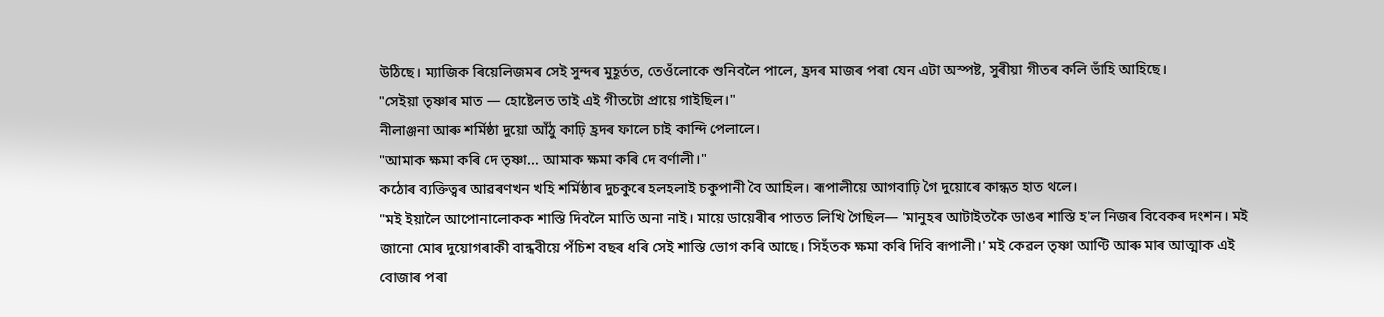উঠিছে। ম্যাজিক ৰিয়েলিজমৰ সেই সুন্দৰ মুহূৰ্তত, তেওঁলোকে শুনিবলৈ পালে, হ্ৰদৰ মাজৰ পৰা যেন এটা অস্পষ্ট, সুৰীয়া গীতৰ কলি ভাঁহি আহিছে।
"সেইয়া তৃষ্ণাৰ মাত — হোষ্টেলত তাই এই গীতটো প্ৰায়ে গাইছিল।"
নীলাঞ্জনা আৰু শৰ্মিষ্ঠা দুয়ো আঁঠু কাঢ়ি হ্ৰদৰ ফালে চাই কান্দি পেলালে।
"আমাক ক্ষমা কৰি দে তৃষ্ণা... আমাক ক্ষমা কৰি দে বৰ্ণালী।"
কঠোৰ ব্যক্তিত্বৰ আৱৰণখন খহি শৰ্মিষ্ঠাৰ দুচকুৰে হলহলাই চকুপানী বৈ আহিল। ৰূপালীয়ে আগবাঢ়ি গৈ দুয়োৰে কান্ধত হাত থলে।
"মই ইয়ালৈ আপোনালোকক শাস্তি দিবলৈ মাতি অনা নাই। মায়ে ডায়েৰীৰ পাতত লিখি গৈছিল— 'মানুহৰ আটাইতকৈ ডাঙৰ শাস্তি হ'ল নিজৰ বিবেকৰ দংশন। মই জানো মোৰ দুয়োগৰাকী বান্ধবীয়ে পঁচিশ বছৰ ধৰি সেই শাস্তি ভোগ কৰি আছে। সিহঁতক ক্ষমা কৰি দিবি ৰূপালী।' মই কেৱল তৃষ্ণা আণ্টি আৰু মাৰ আত্মাক এই বোজাৰ পৰা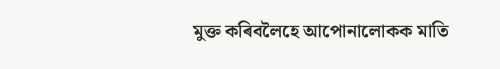মুক্ত কৰিবলৈহে আপোনালোকক মাতি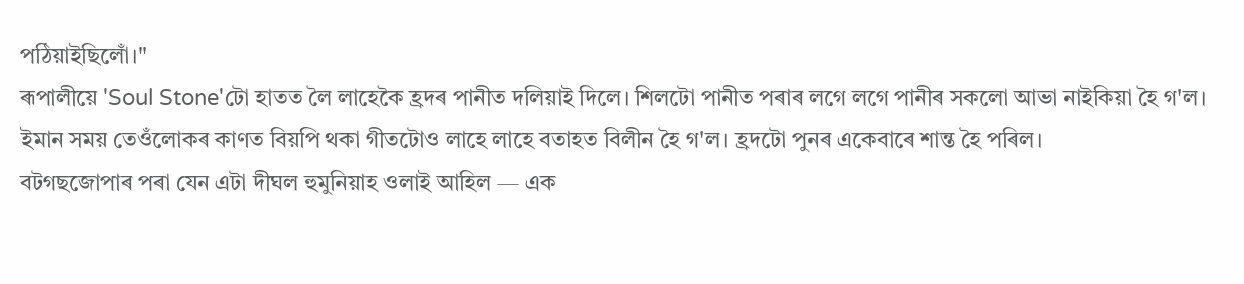পঠিয়াইছিলোঁ।"
ৰূপালীয়ে 'Soul Stone'টো হাতত লৈ লাহেকৈ হ্ৰদৰ পানীত দলিয়াই দিলে। শিলটো পানীত পৰাৰ লগে লগে পানীৰ সকলো আভা নাইকিয়া হৈ গ'ল। ইমান সময় তেওঁলোকৰ কাণত বিয়পি থকা গীতটোও লাহে লাহে বতাহত বিলীন হৈ গ'ল। হ্ৰদটো পুনৰ একেবাৰে শান্ত হৈ পৰিল।
বটগছজোপাৰ পৰা যেন এটা দীঘল হুমুনিয়াহ ওলাই আহিল — এক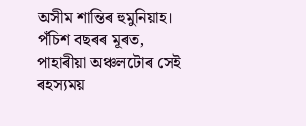অসীম শান্তিৰ হুমুনিয়াহ। পঁচিশ বছৰৰ মূৰত, পাহাৰীয়া অঞ্চলটোৰ সেই ৰহস্যময়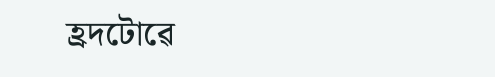হ্ৰদটোৱে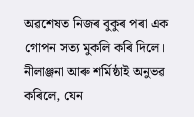অৱশেষত নিজৰ বুকুৰ পৰা এক গোপন সত্য মুকলি কৰি দিলে। নীলাঞ্জনা আৰু শৰ্মিষ্ঠাই অনুভৱ কৰিলে, যেন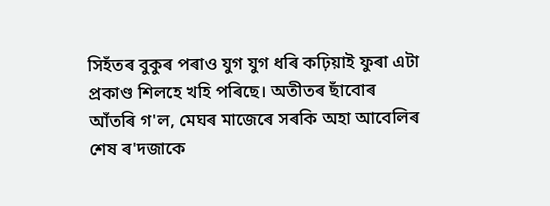সিহঁতৰ বুকুৰ পৰাও যুগ যুগ ধৰি কঢ়িয়াই ফুৰা এটা প্ৰকাণ্ড শিলহে খহি পৰিছে। অতীতৰ ছাঁবোৰ আঁতৰি গ'ল, মেঘৰ মাজেৰে সৰকি অহা আবেলিৰ শেষ ৰ'দজাকে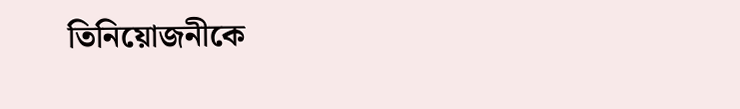তিনিয়োজনীকে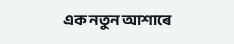এক নতুন আশাৰে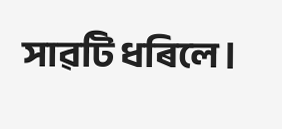সাৱটি ধৰিলে।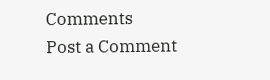Comments
Post a Comment